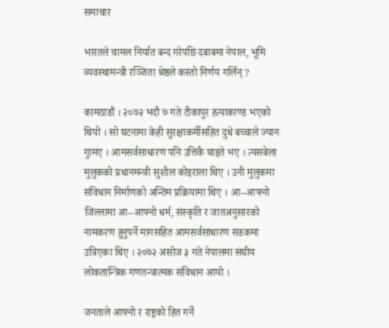समाचार

भारतले चामल निर्यात बन्द गरेपछि दबाबमा नेपाल, भूमि व्यवस्थामन्त्री रञ्जिता श्रेष्ठले कस्तो निर्णय गर्लिन् ?

कामठाडौं । २०७२ भदौ ७ गते टीकापुर हत्याकाण्ड भएको थियो । सो घटनामा केही सुरक्षाकर्मीसहित दुधे बच्चाले ज्यान गुामए । आमसर्वसाधारण पनि उत्तिकै घाइते भए । त्यसबेला मुलुकको प्रधानमन्त्री सुशील कोइराला थिए । उनी मुलुकमा संविधान निर्माणको अन्तिम प्रक्रियामा थिए । आ–आफ्नो जिल्लामा आ–आफ्नो धर्म, संस्कृति र जातअनुसारको नामकरण हुनुपर्ने मागसहित आमसर्वसाधारण सडकमा उत्रिएका थिए । २०७२ असोज ३ गते नेपालमा संघीय लोकतान्त्रिक गणतन्त्रात्मक संविधान आयो ।

जनताले आफ्नो र राष्ट्रको हित गर्ने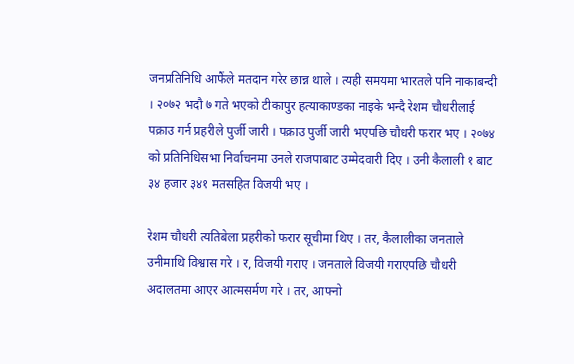जनप्रतिनिधि आफैंले मतदान गरेर छान्न थाले । त्यही समयमा भारतले पनि नाकाबन्दी । २०७२ भदौ ७ गते भएको टीकापुर हत्याकाण्डका नाइके भन्दै रेशम चौधरीलाई पक्राउ गर्न प्रहरीले पुर्जी जारी । पक्राउ पुर्जी जारी भएपछि चौधरी फरार भए । २०७४ को प्रतिनिधिसभा निर्वाचनमा उनले राजपाबाट उम्मेदवारी दिए । उनी कैलाली १ बाट ३४ हजार ३४१ मतसहित विजयी भए ।

रेशम चौधरी त्यतिबेला प्रहरीको फरार सूचीमा थिए । तर, कैलालीका जनताले उनीमाथि विश्वास गरे । र, विजयी गराए । जनताले विजयी गराएपछि चौधरी अदालतमा आएर आत्मसर्मण गरे । तर, आफ्नो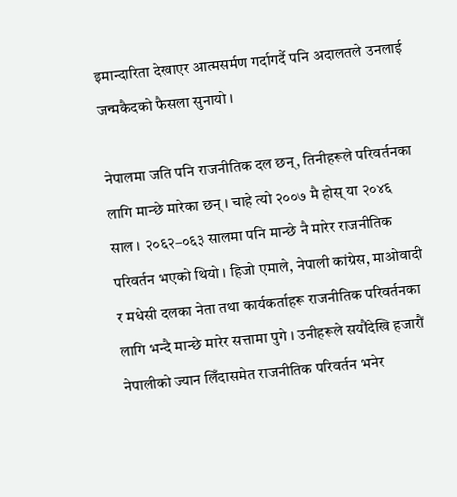इमान्दारिता देखाएर आत्मसर्मण गर्दागर्दै पनि अदालतले उनलाई जन्मकैदको फैसला सुनायो ।

नेपालमा जति पनि राजनीतिक दल छन्, तिनीहरूले परिवर्तनका लागि मान्छे मारेका छन् । चाहे त्यो २००७ मै होस् या २०४६ साल । २०६२–०६३ सालमा पनि मान्छे नै मारेर राजनीतिक परिवर्तन भएको थियो । हिजो एमाले, नेपाली कांग्रेस, माओवादी र मधेसी दलका नेता तथा कार्यकर्ताहरू राजनीतिक परिवर्तनका लागि भन्दै मान्छे मारेर सत्तामा पुगे । उनीहरूले सयौंदेखि हजारौं नेपालीको ज्यान लिँदासमेत राजनीतिक परिवर्तन भनेर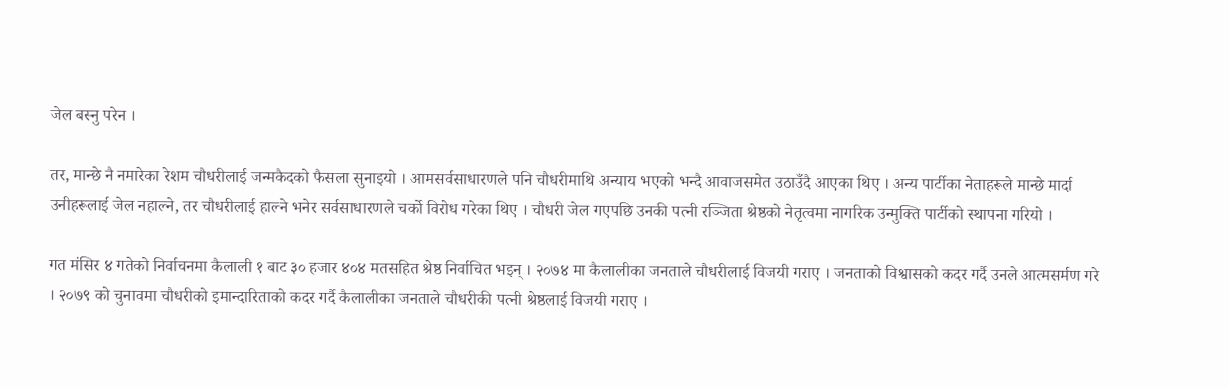जेल बस्नु परेन ।

तर, मान्छे नै नमारेका रेशम चौधरीलाई जन्मकैदको फैसला सुनाइयो । आमसर्वसाधारणले पनि चौधरीमाथि अन्याय भएको भन्दै आवाजसमेत उठाउँदै आएका थिए । अन्य पार्टीका नेताहरूले मान्छे मार्दा उनीहरूलाई जेल नहाल्ने, तर चौधरीलाई हाल्ने भनेर सर्वसाधारणले चर्को विरोध गरेका थिए । चौधरी जेल गएपछि उनकी पत्नी रञ्जिता श्रेष्ठको नेतृत्वमा नागरिक उन्मुक्ति पार्टीको स्थापना गरियो ।

गत मंसिर ४ गतेको निर्वाचनमा कैलाली १ बाट ३० हजार ४०४ मतसहित श्रेष्ठ निर्वाचित भइन् । २०७४ मा कैलालीका जनताले चौधरीलाई विजयी गराए । जनताको विश्वासको कदर गर्दै उनले आत्मसर्मण गरे । २०७९ को चुनावमा चौधरीको इमान्दारिताको कदर गर्दै कैलालीका जनताले चौधरीकी पत्नी श्रेष्ठलाई विजयी गराए ।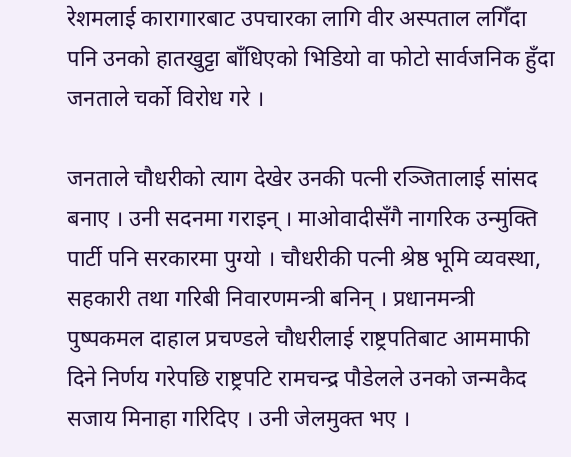रेशमलाई कारागारबाट उपचारका लागि वीर अस्पताल लगिँदा पनि उनको हातखुट्टा बाँधिएको भिडियो वा फोटो सार्वजनिक हुँदा जनताले चर्को विरोध गरे ।

जनताले चौधरीको त्याग देखेर उनकी पत्नी रञ्जितालाई सांसद बनाए । उनी सदनमा गराइन् । माओवादीसँगै नागरिक उन्मुक्ति पार्टी पनि सरकारमा पुग्यो । चौधरीकी पत्नी श्रेष्ठ भूमि व्यवस्था, सहकारी तथा गरिबी निवारणमन्त्री बनिन् । प्रधानमन्त्री पुष्पकमल दाहाल प्रचण्डले चौधरीलाई राष्ट्रपतिबाट आममाफी दिने निर्णय गरेपछि राष्ट्रपटि रामचन्द्र पौडेलले उनको जन्मकैद सजाय मिनाहा गरिदिए । उनी जेलमुक्त भए ।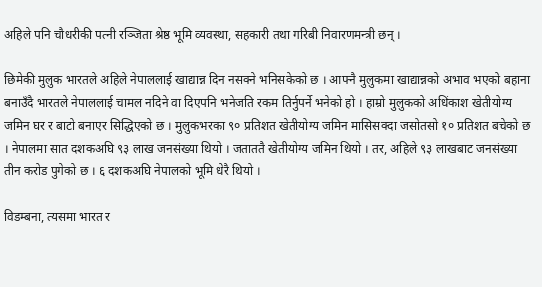अहिले पनि चौधरीकी पत्नी रञ्जिता श्रेष्ठ भूमि व्यवस्था, सहकारी तथा गरिबी निवारणमन्त्री छन् ।

छिमेकी मुलुक भारतले अहिले नेपाललाई खाद्यान्न दिन नसक्ने भनिसकेको छ । आफ्नै मुलुकमा खाद्यान्नको अभाव भएको बहाना बनाउँदै भारतले नेपाललाई चामल नदिने वा दिएपनि भनेजति रकम तिर्नुपर्ने भनेको हो । हाम्रो मुलुकको अधिंकाश खेतीयोग्य जमिन घर र बाटो बनाएर सिद्धिएको छ । मुलुकभरका ९० प्रतिशत खेतीयोग्य जमिन मासिसक्दा जसोतसो १० प्रतिशत बचेको छ । नेपालमा सात दशकअघि ९३ लाख जनसंख्या थियो । जताततै खेतीयोग्य जमिन थियो । तर, अहिले ९३ लाखबाट जनसंख्या तीन करोड पुगेको छ । ६ दशकअघि नेपालको भूमि धेरै थियो ।

विडम्बना, त्यसमा भारत र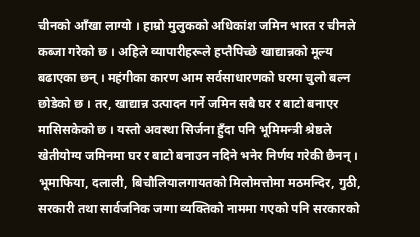चीनको आँखा लाग्यो । हाम्रो मुलुकको अधिकांश जमिन भारत र चीनले कब्जा गरेको छ । अहिले व्यापारीहरूले हप्तैपिच्छे खाद्यान्नको मूल्य बढाएका छन् । महंगीका कारण आम सर्वसाधारणको घरमा चुलो बल्न छोडेको छ । तर, खाद्यान्न उत्पादन गर्ने जमिन सबै घर र बाटो बनाएर मासिसकेको छ । यस्तो अवस्था सिर्जना हुँदा पनि भूमिमन्त्री श्रेष्ठले खेतीयोग्य जमिनमा घर र बाटो बनाउन नदिने भनेर निर्णय गरेकी छैनन् । भूमाफिया, दलाली, बिचौलियालगायतको मिलोमत्तोमा मठमन्दिर, गुठी, सरकारी तथा सार्वजनिक जग्गा व्यक्तिको नाममा गएको पनि सरकारको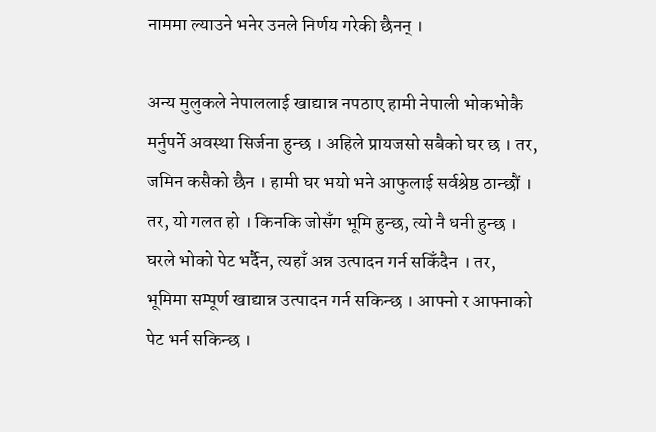नाममा ल्याउने भनेर उनले निर्णय गरेकी छैनन् ।

अन्य मुलुकले नेपाललाई खाद्यान्न नपठाए हामी नेपाली भोकभोकै मर्नुपर्ने अवस्था सिर्जना हुन्छ । अहिले प्रायजसो सबैको घर छ । तर, जमिन कसैको छैन । हामी घर भयो भने आफुलाई सर्वश्रेष्ठ ठान्छौं । तर, यो गलत हो । किनकि जोसँग भूमि हुन्छ, त्यो नै धनी हुन्छ । घरले भोको पेट भर्दैन, त्यहाँ अन्न उत्पादन गर्न सकिँदैन । तर, भूमिमा सम्पूर्ण खाद्यान्न उत्पादन गर्न सकिन्छ । आफ्नो र आफ्नाको पेट भर्न सकिन्छ ।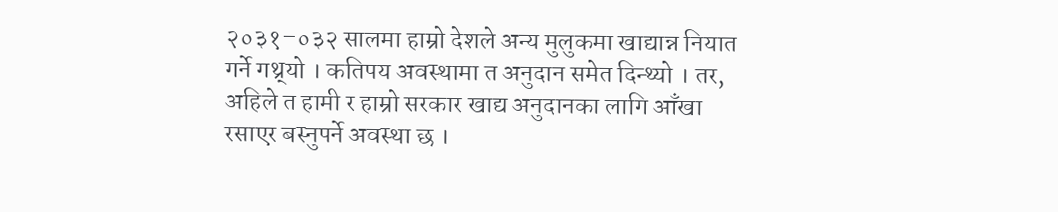२०३१–०३२ सालमा हाम्रो देशले अन्य मुलुकमा खाद्यान्न नियात गर्ने गथ्र्यो । कतिपय अवस्थामा त अनुदान समेत दिन्थ्यो । तर, अहिले त हामी र हाम्रो सरकार खाद्य अनुदानका लागि आँखा रसाएर बस्नुपर्ने अवस्था छ ।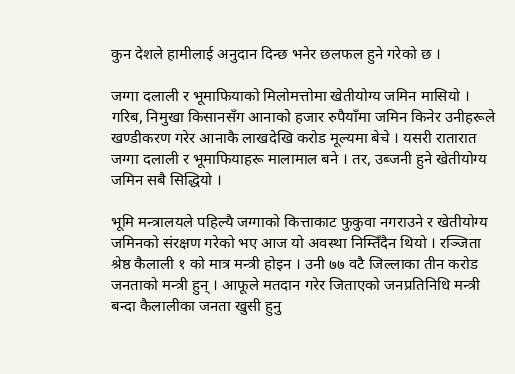कुन देशले हामीलाई अनुदान दिन्छ भनेर छलफल हुने गरेको छ ।

जग्गा दलाली र भूमाफियाको मिलोमत्तोमा खेतीयोग्य जमिन मासियो । गरिब, निमुखा किसानसँग आनाको हजार रुपैयाँमा जमिन किनेर उनीहरूले खण्डीकरण गरेर आनाकै लाखदेखि करोड मूल्यमा बेचे । यसरी रातारात जग्गा दलाली र भूमाफियाहरू मालामाल बने । तर, उब्जनी हुने खेतीयोग्य जमिन सबै सिद्धियो ।

भूमि मन्त्रालयले पहिल्यै जग्गाको कित्ताकाट फुकुवा नगराउने र खेतीयोग्य जमिनको संरक्षण गरेको भए आज यो अवस्था निम्तिँदैन थियो । रञ्जिता श्रेष्ठ कैलाली १ को मात्र मन्त्री होइन । उनी ७७ वटै जिल्लाका तीन करोड जनताको मन्त्री हुन् । आफूले मतदान गरेर जिताएको जनप्रतिनिधि मन्त्री बन्दा कैलालीका जनता खुसी हुनु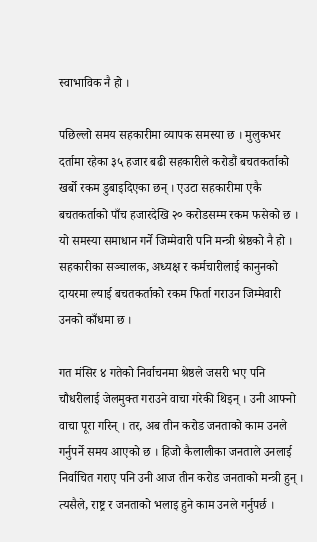स्वाभाविक नै हो ।

पछिल्लो समय सहकारीमा व्यापक समस्या छ । मुलुकभर दर्तामा रहेका ३५ हजार बढी सहकारीले करोडौं बचतकर्ताको खर्बो रकम डुबाइदिएका छन् । एउटा सहकारीमा एकै बचतकर्ताको पाँच हजारदेखि २० करोडसम्म रकम फसेको छ । यो समस्या समाधान गर्ने जिम्मेवारी पनि मन्त्री श्रेष्ठको नै हो । सहकारीका सञ्चालक, अध्यक्ष र कर्मचारीलाई कानुनको दायरमा ल्याई बचतकर्ताको रकम फिर्ता गराउन जिम्मेवारी उनको काँधमा छ ।

गत मंसिर ४ गतेको निर्वाचनमा श्रेष्ठले जसरी भए पनि चौधरीलाई जेलमुक्त गराउने वाचा गरेकी थिइन् । उनी आफ्नो वाचा पूरा गरिन् । तर, अब तीन करोड जनताको काम उनले गर्नुपर्ने समय आएको छ । हिजो कैलालीका जनताले उनलाई निर्वाचित गराए पनि उनी आज तीन करोड जनताको मन्त्री हुन् । त्यसैले, राष्ट्र र जनताको भलाइ हुने काम उनले गर्नुपर्छ ।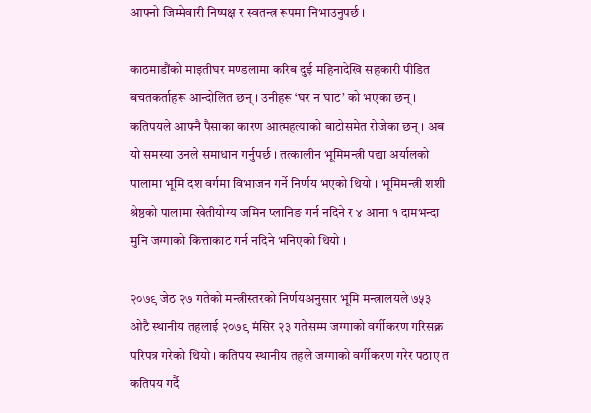आफ्नो जिम्मेवारी निष्पक्ष र स्वतन्त्र रूपमा निभाउनुपर्छ ।

काठमाडौंको माइतीघर मण्डलामा करिब दुई महिनादेखि सहकारी पीडित बचतकर्ताहरू आन्दोलित छन् । उनीहरू ‘घर न घाट’ को भएका छन् । कतिपयले आफ्नै पैसाका कारण आत्महत्याको बाटोसमेत रोजेका छन् । अब यो समस्या उनले समाधान गर्नुपर्छ । तत्कालीन भूमिमन्त्री पद्या अर्यालको पालामा भूमि दश वर्गमा विभाजन गर्ने निर्णय भएको थियो । भूमिमन्त्री शशी श्रेष्ठको पालामा खेतीयोग्य जमिन प्लानिङ गर्न नदिने र ४ आना १ दामभन्दा मुनि जग्गाको कित्ताकाट गर्न नदिने भनिएको थियो ।

२०७९ जेठ २७ गतेको मन्त्रीस्तरको निर्णयअनुसार भूमि मन्त्रालयले ७५३ ओटै स्थानीय तहलाई २०७९ मंसिर २३ गतेसम्म जग्गाको वर्गीकरण गरिसक्न परिपत्र गरेको थियो । कतिपय स्थानीय तहले जग्गाको वर्गीकरण गरेर पठाए त कतिपय गर्दै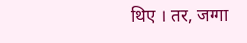थिए । तर, जग्गा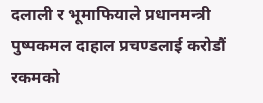दलाली र भूमाफियाले प्रधानमन्त्री पुष्पकमल दाहाल प्रचण्डलाई करोडौं रकमको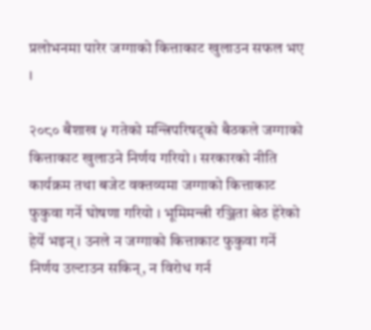प्रलोभनमा पारेर जग्गाको कित्ताकाट खुलाउन सफल भए ।

२०८० बैशाख ५ गतेको मन्त्रिपरिषद्को बैठकले जग्गाको कित्ताकाट खुलाउने निर्णय गरियो । सरकारको नीति कार्यक्रम तथा बजेट वक्तव्यमा जग्गाको कित्ताकाट फुकुवा गर्ने घोषणा गरियो । भूमिमन्त्री रञ्जिता श्रेठ हेरेको हेर्ये भइन् । उनले न जग्गाको कित्ताकाट फुकुवा गर्ने निर्णय उल्टाउन सकिन्, न विरोध गर्न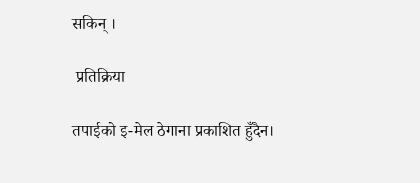सकिन् ।

 प्रतिक्रिया

तपाईको इ-मेल ठेगाना प्रकाशित हुँदैन।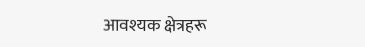आवश्यक क्षेत्रहरू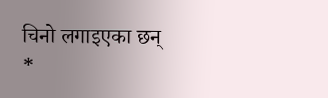चिनो लगाइएका छन् *